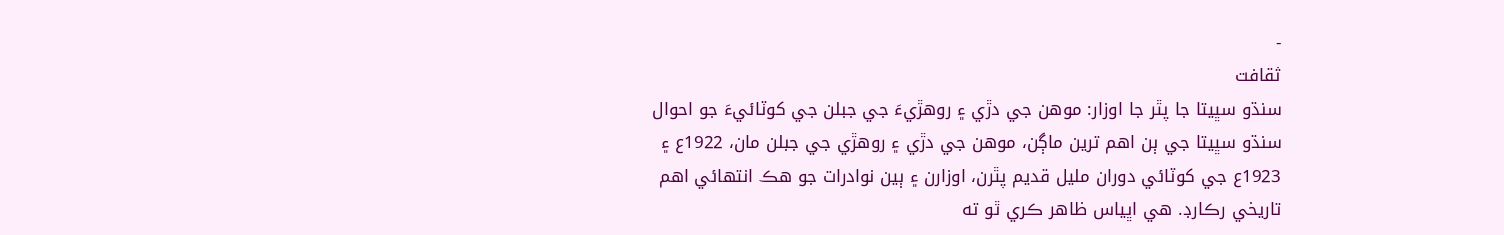-
ثقافت
سنڌو سڀيتا جا پٿر جا اوزار: موهن جي دڙي ۽ روهڙيءَ جي جبلن جي کوٽائيءَ جو احوال
سنڌو سڀيتا جي ٻن اهم ترين ماڳن، موهن جي دڙي ۽ روهڙي جي جبلن مان، 1922ع ۽ 1923ع جي کوٽائي دوران مليل قديم پٿرن، اوزارن ۽ ٻين نوادرات جو هڪ انتهائي اهم تاريخي رڪارڊ. هي اڀياس ظاهر ڪري ٿو ته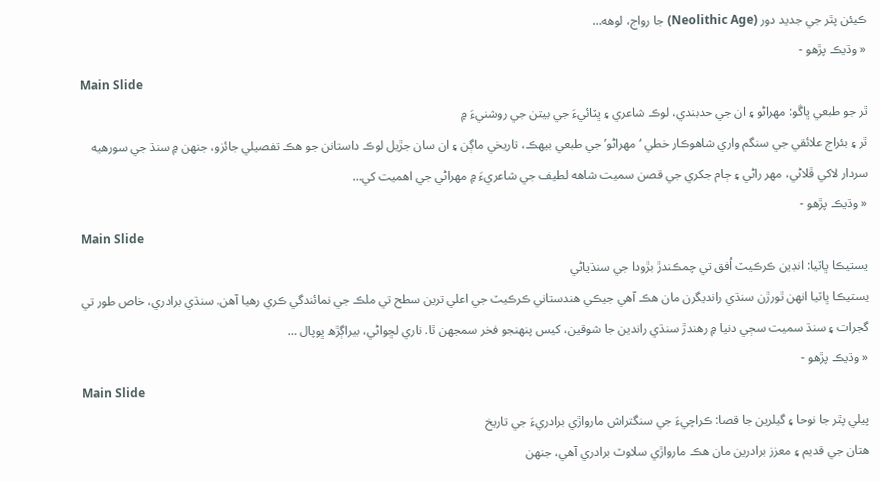ڪيئن پٿر جي جديد دور (Neolithic Age) جا رواج، لوهه…
« وڌيڪ پڙھو -
Main Slide
ٿر جو طبعي ڀاڱو: مھراڻو ۽ ان جي حدبندي، لوڪ شاعري ۽ ڀٽائيءَ جي بيتن جي روشنيءَ ۾
ٿر ۽ بئراج علائقي جي سنگم واري شاهوڪار خطي ‘مهراڻو’ جي طبعي بيهڪ، تاريخي ماڳن ۽ ان سان جڙيل لوڪ داستانن جو هڪ تفصيلي جائزو، جنهن ۾ سنڌ جي سورهيه سردار لاکي ڦلاڻي، مهر راڻي ۽ ڄام جکري جي قصن سميت شاهه لطيف جي شاعريءَ ۾ مهراڻي جي اهميت کي…
« وڌيڪ پڙھو -
Main Slide
يستيڪا ڀاٽيا: انڊين ڪرڪيٽ اُفق تي چمڪندڙ بڙودا جي سنڌياڻي
يستيڪا ڀاٽيا انهن ٿورڙن سنڌي رانديگرن مان هڪ آهي جيڪي هندستاني ڪرڪيٽ جي اعلي ترين سطح تي ملڪ جي نمائندگي ڪري رهيا آهن. سنڌي برادري، خاص طور تي گجرات ۽ سنڌ سميت سڄي دنيا ۾ رهندڙ سنڌي راندين جا شوقين، کيس پنهنجو فخر سمجهن ٿا. ناري لڇواڻي، بيراڳڙھ ڀوپال …
« وڌيڪ پڙھو -
Main Slide
پيلي پٿر جا نوحا ۽ گيلرين جا قصا: ڪراچيءَ جي سنگتراش مارواڙي برادريءَ جي تاريخ
ھتان جي قديم ۽ معزز برادرين مان هڪ مارواڙي سلاوٽ برادري آھي، جنهن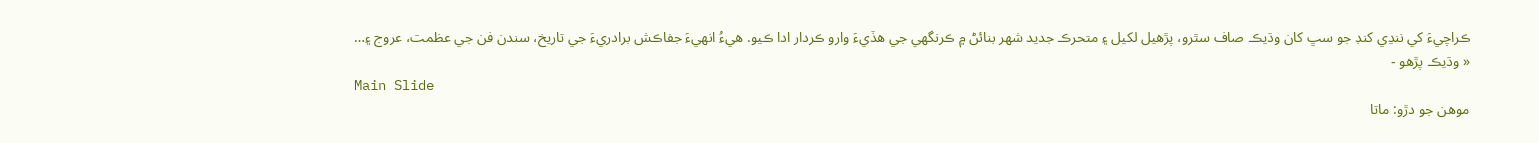ڪراچيءَ کي ننڍي کنڊ جو سڀ کان وڌيڪ صاف سٿرو، پڙهيل لکيل ۽ متحرڪ جديد شهر بنائڻ ۾ ڪرنگهي جي هڏيءَ وارو ڪردار ادا ڪيو. ھيءُ انھيءَ جفاڪش برادريءَ جي تاريخ، سندن فن جي عظمت، عروج ۽…
« وڌيڪ پڙھو -
Main Slide
موھن جو دڙو: ماتا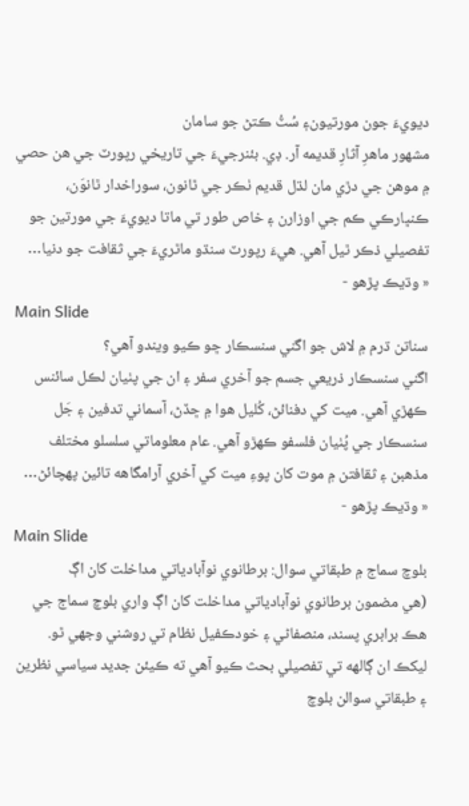ديويءَ جون مورتيون۽ سُٽُ ڪتڻ جو سامان
مشهور ماهرِ آثارِ قديمه آر. ڊي. بئنرجيءَ جي تاريخي رپورٽ جي ھن حصي ۾ موهن جي دڙي مان لڌل قديم ٺڪر جي ٿانون، سوراخدار ٿانوَن، ڪنڀارڪي ڪم جي اوزارن ۽ خاص طور تي ماتا ديويءَ جي مورتين جو تفصيلي ذڪر ٿيل آهي. هيءَ رپورٽ سنڌو ماٿريءَ جي ثقافت جو دنيا…
« وڌيڪ پڙھو -
Main Slide
سناتن ڌرم ۾ لاش جو اگني سنسڪار ڇو ڪيو ويندو آھي؟
اگني سنسڪار ذريعي جسم جو آخري سفر ۽ ان جي پٺيان لڪل سائنس ڪھڙي آھي. ميت کي دفنائڻ، کُليل ھوا ۾ ڇڏڻ، آسماني تدفين ۽ جَل سنسڪار جي پُٺيان فلسفو ڪھڙو آھي. عام معلوماتي سلسلو مختلف مذهبن ۽ ثقافتن ۾ موت کان پوءِ ميت کي آخري آرامگاهه تائين پهچائڻ…
« وڌيڪ پڙھو -
Main Slide
بلوچ سماج ۾ طبقاتي سوال: برطانوي نوآبادياتي مداخلت کان اڳ
(هي مضمون برطانوي نوآبادياتي مداخلت کان اڳ واري بلوچ سماج جي هڪ برابري پسند، منصفاڻي ۽ خودڪفيل نظام تي روشني وجهي ٿو. ليکڪ ان ڳالهه تي تفصيلي بحث ڪيو آهي ته ڪيئن جديد سياسي نظرين ۽ طبقاتي سوالن بلوچ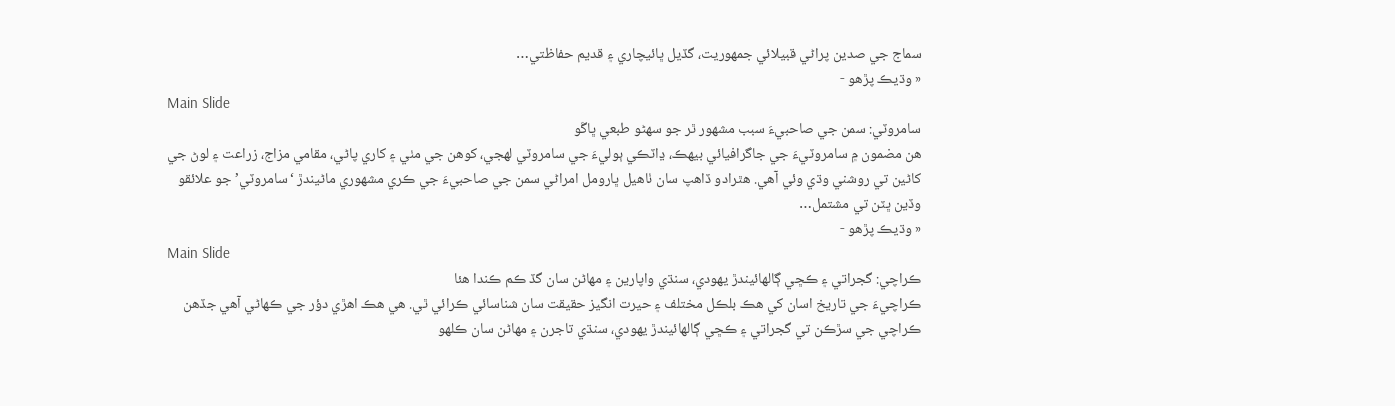سماج جي صدين پراڻي قبيلائي جمهوريت، گڏيل ڀائيچاري ۽ قديم حفاظتي…
« وڌيڪ پڙھو -
Main Slide
سامروٽي: سمن جي صاحبيءَ سبب مشھور ٿر جو سهڻو طبعي ڀاڱو
ھن مضمون ۾ سامروٽيءَ جي جاگرافيائي بيهڪ، ڍاٽڪي ٻوليءَ جي سامروٽي لهجي، کوهن جي مٺي ۽ کاري پاڻي، مقامي مزاج، زراعت ۽ لوڻ جي کاڻين تي روشني وڌي وئي آهي. ھٿرادو ڏاھپ سان ٺاھيل ڀارومل امراڻي سمن جي صاحبيءَ جي ڪري مشهوري ماڻيندڙ ‘سامروٽي’ جو علائقو وڏين ڀٽن تي مشتمل…
« وڌيڪ پڙھو -
Main Slide
ڪراچي: گجراتي ۽ ڪڇي ڳالهائيندڙ يھودي، سنڌي واپارين ۽ مهاڻن سان گڏ ڪم ڪندا ھئا
ڪراچيءَ جي تاريخ اسان کي ھڪ بلڪل مختلف ۽ حيرت انگيز حقيقت سان شناسائي ڪرائي ٿي. ھي ھڪ اھڙي دؤر جي ڪهاڻي آھي جڏھن ڪراچي جي سڙڪن تي گجراتي ۽ ڪڇي ڳالهائيندڙ يھودي، سنڌي تاجرن ۽ مهاڻن سان ڪلھو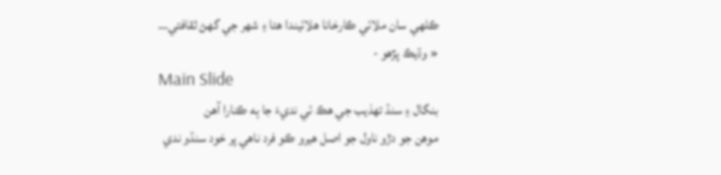ڪلھي سان ملائي ڪارخانا ھلائيندا ھئا ۽ شھر جي گھڻ ثقافتي…
« وڌيڪ پڙھو -
Main Slide
بنگال ۽ سنڌ تھذيب جي هڪ ئي نديءَ جا ٻه ڪنارا آهن
موھن جو دڙو ناول جو اصل هيرو ڪو فرد ناهي پر خود سنڌو ندي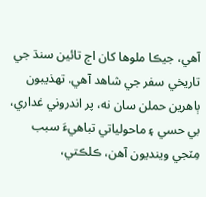آهي، جيڪا ملوها کان اڄ تائين سنڌ جي تاريخي سفر جي شاهد آهي. تهذيبون ٻاهرين حملن سان نه، پر اندروني غداري، بي حسي ۽ ماحولياتي تباهيءَ سبب مِٽجي وينديون آهن، ڪلڪتي،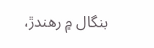بنگال ۾ رھندڙ،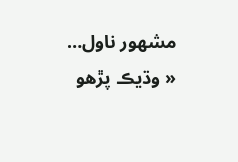مشھور ناول…
« وڌيڪ پڙھو